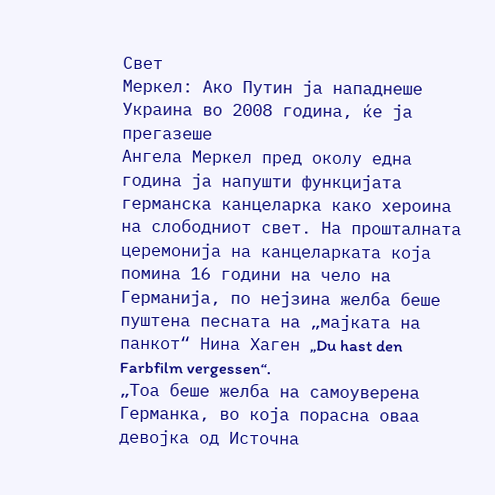Свет
Меркел: Ако Путин ја нападнеше Украина во 2008 година, ќе ја прегазеше
Ангела Меркел пред околу една година ја напушти функцијата германска канцеларка како хероина на слободниот свет. На прошталната церемонија на канцеларката која помина 16 години на чело на Германија, по нејзина желба беше пуштена песната на „мајката на панкот“ Нина Хаген „Du hast den Farbfilm vergessen“.
„Тоа беше желба на самоуверена Германка, во која порасна оваа девојка од Источна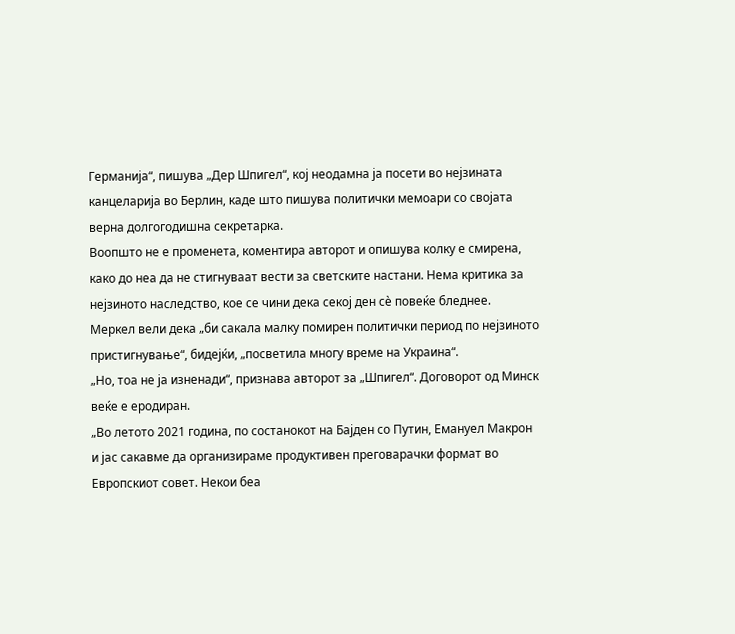Германија“, пишува „Дер Шпигел“, кој неодамна ја посети во нејзината канцеларија во Берлин, каде што пишува политички мемоари со својата верна долгогодишна секретарка.
Воопшто не е променета, коментира авторот и опишува колку е смирена, како до неа да не стигнуваат вести за светските настани. Нема критика за нејзиното наследство, кое се чини дека секој ден сè повеќе бледнее.
Меркел вели дека „би сакала малку помирен политички период по нејзиното пристигнување“, бидејќи, „посветила многу време на Украина“.
„Но, тоа не ја изненади“, признава авторот за „Шпигел“. Договорот од Минск веќе е еродиран.
„Во летото 2021 година, по состанокот на Бајден со Путин, Емануел Макрон и јас сакавме да организираме продуктивен преговарачки формат во Европскиот совет. Некои беа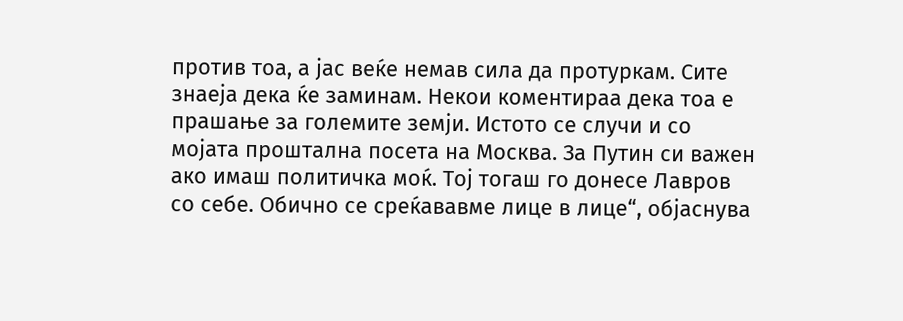против тоа, а јас веќе немав сила да протуркам. Сите знаеја дека ќе заминам. Некои коментираа дека тоа е прашање за големите земји. Истото се случи и со мојата проштална посета на Москва. За Путин си важен ако имаш политичка моќ. Тој тогаш го донесе Лавров со себе. Обично се среќававме лице в лице“, објаснува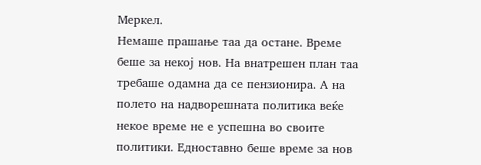Меркел.
Немаше прашање таа да остане. Време беше за некој нов. На внатрешен план таа требаше одамна да се пензионира. А на полето на надворешната политика веќе некое време не е успешна во своите политики. Едноставно беше време за нов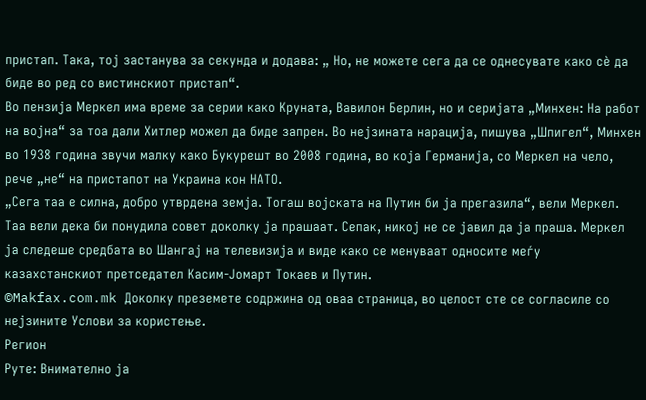пристап. Така, тој застанува за секунда и додава: „ Но, не можете сега да се однесувате како сè да биде во ред со вистинскиот пристап“.
Во пензија Меркел има време за серии како Круната, Вавилон Берлин, но и серијата „Минхен: На работ на војна“ за тоа дали Хитлер можел да биде запрен. Во нејзината нарација, пишува „Шпигел“, Минхен во 1938 година звучи малку како Букурешт во 2008 година, во која Германија, со Меркел на чело, рече „не“ на пристапот на Украина кон НАТО.
„Сега таа е силна, добро утврдена земја. Тогаш војската на Путин би ја прегазила“, вели Меркел.
Таа вели дека би понудила совет доколку ја прашаат. Сепак, никој не се јавил да ја праша. Меркел ја следеше средбата во Шангај на телевизија и виде како се менуваат односите меѓу казахстанскиот претседател Касим-Јомарт Токаев и Путин.
©Makfax.com.mk Доколку преземете содржина од оваа страница, во целост сте се согласиле со нејзините Услови за користење.
Регион
Рутe: Внимателно ја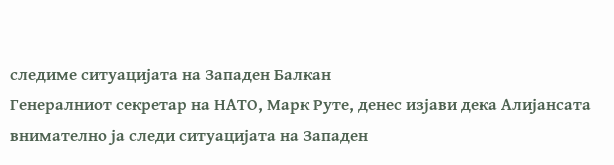следиме ситуацијата на Западен Балкан
Генералниот секретар на НАТО, Марк Руте, денес изјави дека Алијансата внимателно ја следи ситуацијата на Западен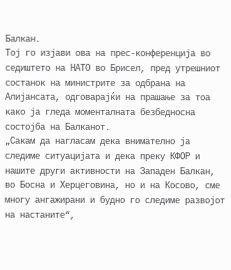Балкан.
Тој го изјави ова на прес-конференција во седиштето на НАТО во Брисел, пред утрешниот состанок на министрите за одбрана на Алијансата, одговарајќи на прашање за тоа како ја гледа моменталната безбедносна состојба на Балканот.
„Сакам да нагласам дека внимателно ја следиме ситуацијата и дека преку КФОР и нашите други активности на Западен Балкан, во Босна и Херцеговина, но и на Косово, сме многу ангажирани и будно го следиме развојот на настаните“,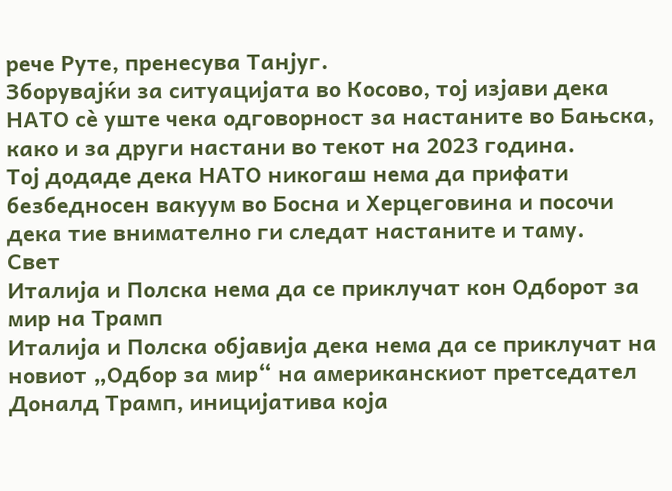рече Руте, пренесува Танјуг.
Зборувајќи за ситуацијата во Косово, тој изјави дека НАТО сè уште чека одговорност за настаните во Бањска, како и за други настани во текот на 2023 година.
Тој додаде дека НАТО никогаш нема да прифати безбедносен вакуум во Босна и Херцеговина и посочи дека тие внимателно ги следат настаните и таму.
Свет
Италија и Полска нема да се приклучат кон Oдборот за мир на Трамп
Италија и Полска објавија дека нема да се приклучат на новиот „Одбор за мир“ на американскиот претседател Доналд Трамп, иницијатива која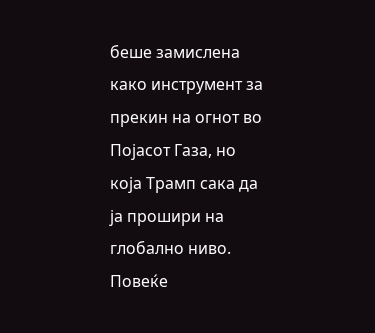беше замислена како инструмент за прекин на огнот во Појасот Газа, но која Трамп сака да ја прошири на глобално ниво.
Повеќе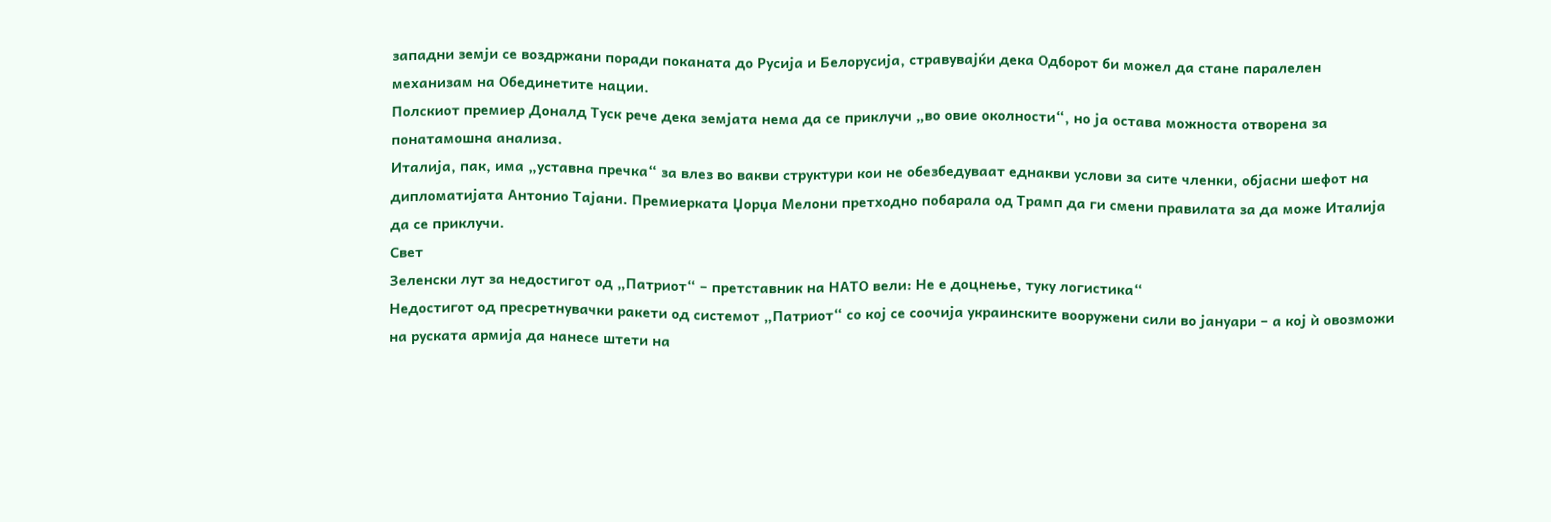западни земји се воздржани поради поканата до Русија и Белорусија, стравувајќи дека Одборот би можел да стане паралелен механизам на Обединетите нации.
Полскиот премиер Доналд Туск рече дека земјата нема да се приклучи „во овие околности“, но ја остава можноста отворена за понатамошна анализа.
Италија, пак, има „уставна пречка“ за влез во вакви структури кои не обезбедуваат еднакви услови за сите членки, објасни шефот на дипломатијата Антонио Тајани. Премиерката Џорџа Мелони претходно побарала од Трамп да ги смени правилата за да може Италија да се приклучи.
Свет
Зеленски лут за недостигот од „Патриот“ – претставник на НАТО вели: Не е доцнење, туку логистика“
Недостигот од пресретнувачки ракети од системот „Патриот“ со кој се соочија украинските вооружени сили во јануари – а кој ѝ овозможи на руската армија да нанесе штети на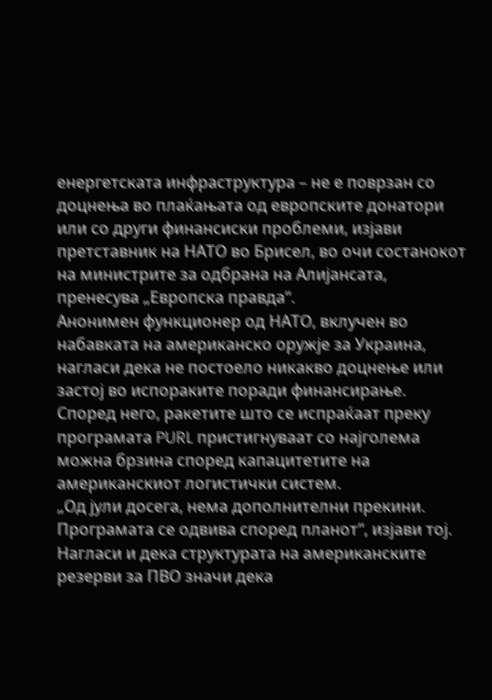енергетската инфраструктура – не е поврзан со доцнења во плаќањата од европските донатори или со други финансиски проблеми, изјави претставник на НАТО во Брисел, во очи состанокот на министрите за одбрана на Алијансата, пренесува „Европска правда“.
Анонимен функционер од НАТО, вклучен во набавката на американско оружје за Украина, нагласи дека не постоело никакво доцнење или застој во испораките поради финансирање. Според него, ракетите што се испраќаат преку програмата PURL пристигнуваат со најголема можна брзина според капацитетите на американскиот логистички систем.
„Од јули досега, нема дополнителни прекини. Програмата се одвива според планот“, изјави тој.
Нагласи и дека структурата на американските резерви за ПВО значи дека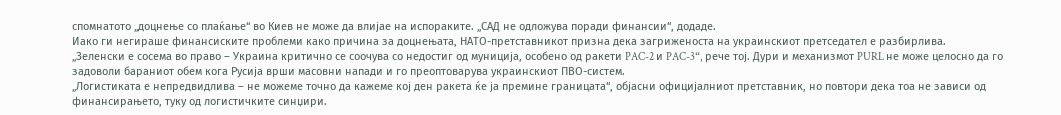спомнатото „доцнење со плаќање“ во Киев не може да влијае на испораките. „САД не одложува поради финансии“, додаде.
Иако ги негираше финансиските проблеми како причина за доцнењата, НАТО-претставникот призна дека загриженоста на украинскиот претседател е разбирлива.
„Зеленски е сосема во право – Украина критично се соочува со недостиг од муниција, особено од ракети PAC-2 и PAC-3“, рече тој. Дури и механизмот PURL не може целосно да го задоволи бараниот обем кога Русија врши масовни напади и го преоптоварува украинскиот ПВО-систем.
„Логистиката е непредвидлива – не можеме точно да кажеме кој ден ракета ќе ја премине границата“, објасни официјалниот претставник, но повтори дека тоа не зависи од финансирањето, туку од логистичките синџири.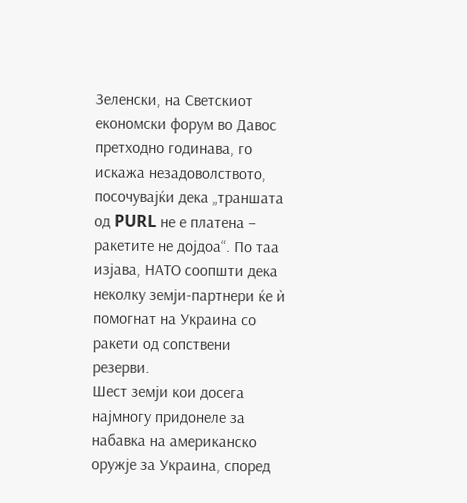Зеленски, на Светскиот економски форум во Давос претходно годинава, го искажа незадоволството, посочувајќи дека „траншата од PURL не е платена – ракетите не дојдоа“. По таа изјава, НАТО соопшти дека неколку земји-партнери ќе ѝ помогнат на Украина со ракети од сопствени резерви.
Шест земји кои досега најмногу придонеле за набавка на американско оружје за Украина, според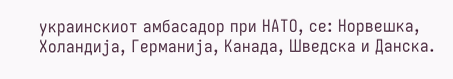украинскиот амбасадор при НАТО, се: Норвешка, Холандија, Германија, Канада, Шведска и Данска.